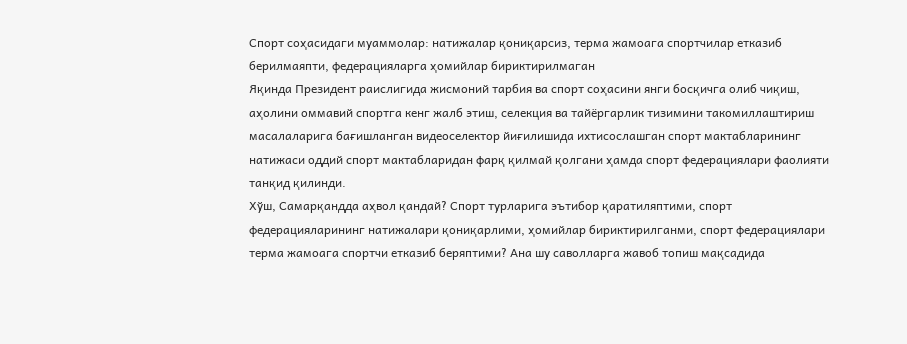Спорт соҳасидаги муаммолар: натижалар қониқарсиз, терма жамоага спортчилар етказиб берилмаяпти, федерацияларга ҳомийлар бириктирилмаган
Яқинда Президент раислигида жисмоний тарбия ва спорт соҳасини янги босқичга олиб чиқиш, аҳолини оммавий спортга кенг жалб этиш, селекция ва тайёргарлик тизимини такомиллаштириш масалаларига бағишланган видеоселектор йиғилишида ихтисослашган спорт мактабларининг натижаси оддий спорт мактабларидан фарқ қилмай қолгани ҳамда спорт федерациялари фаолияти танқид қилинди.
Хўш, Самарқандда аҳвол қандай? Спорт турларига эътибор қаратиляптими, спорт федерацияларининг натижалари қониқарлими, ҳомийлар бириктирилганми, спорт федерациялари терма жамоага спортчи етказиб беряптими? Ана шу саволларга жавоб топиш мақсадида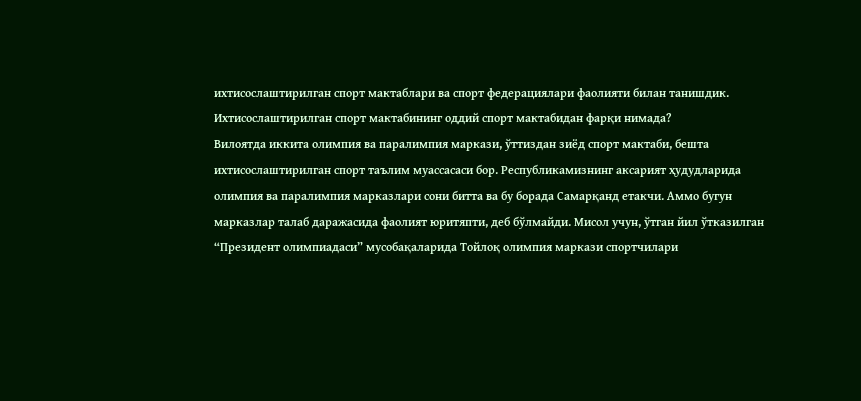ихтисослаштирилган спорт мактаблари ва спорт федерациялари фаолияти билан танишдик.
Ихтисослаштирилган спорт мактабининг оддий спорт мактабидан фарқи нимада?
Вилоятда иккита олимпия ва паралимпия маркази, ўттиздан зиёд спорт мактаби, бешта ихтисослаштирилган спорт таълим муассасаси бор. Республикамизнинг аксарият ҳудудларида олимпия ва паралимпия марказлари сони битта ва бу борада Самарқанд етакчи. Аммо бугун марказлар талаб даражасида фаолият юритяпти, деб бўлмайди. Мисол учун, ўтган йил ўтказилган “Президент олимпиадаси” мусобақаларида Тойлоқ олимпия маркази спортчилари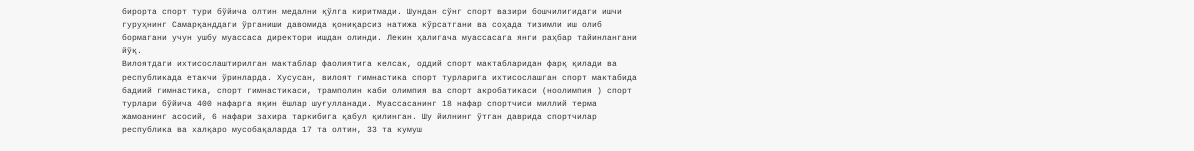бирорта спорт тури бўйича олтин медални қўлга киритмади. Шундан сўнг спорт вазири бошчилигидаги ишчи гуруҳнинг Самарқанддаги ўрганиши давомида қониқарсиз натижа кўрсатгани ва соҳада тизимли иш олиб бормагани учун ушбу муассаса директори ишдан олинди. Лекин ҳалигача муассасага янги раҳбар тайинлангани йўқ.
Вилоятдаги ихтисослаштирилган мактаблар фаолиятига келсак, оддий спорт мактабларидан фарқ қилади ва республикада етакчи ўринларда. Хусусан, вилоят гимнастика спорт турларига ихтисослашган спорт мактабида бадиий гимнастика, спорт гимнастикаси, трамполин каби олимпия ва спорт акробатикаси (ноолимпия ) спорт турлари бўйича 400 нафарга яқин ёшлар шуғулланади. Муассасанинг 18 нафар спортчиси миллий терма жамоанинг асосий, 6 нафари захира таркибига қабул қилинган. Шу йилнинг ўтган даврида спортчилар республика ва халқаро мусобақаларда 17 та олтин, 33 та кумуш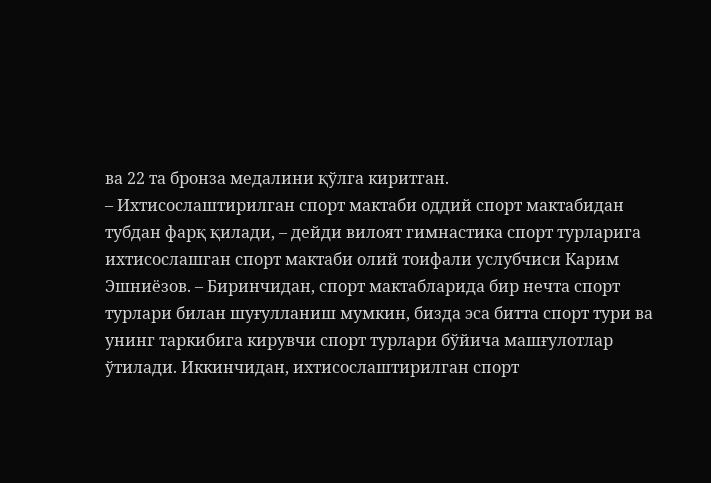ва 22 та бронза медалини қўлга киритган.
– Ихтисослаштирилган спорт мактаби оддий спорт мактабидан тубдан фарқ қилади, – дейди вилоят гимнастика спорт турларига ихтисослашган спорт мактаби олий тоифали услубчиси Карим Эшниёзов. – Биринчидан, спорт мактабларида бир нечта спорт турлари билан шуғулланиш мумкин, бизда эса битта спорт тури ва унинг таркибига кирувчи спорт турлари бўйича машғулотлар ўтилади. Иккинчидан, ихтисослаштирилган спорт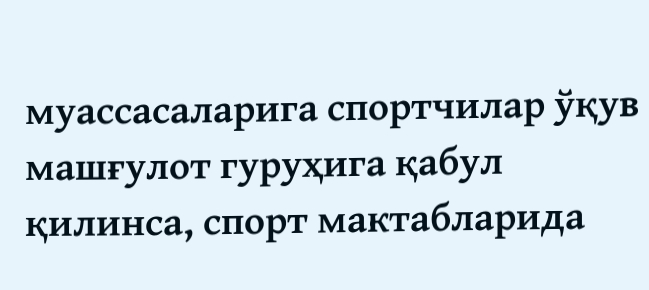муассасаларига спортчилар ўқув машғулот гуруҳига қабул қилинса, спорт мактабларида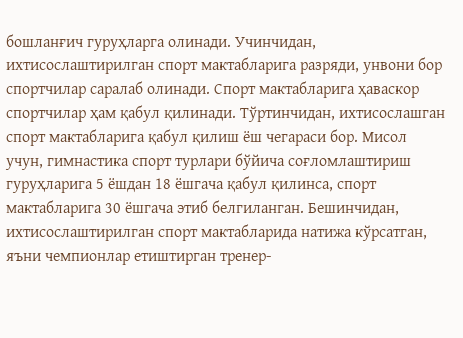бошланғич гуруҳларга олинади. Учинчидан, ихтисослаштирилган спорт мактабларига разряди, унвони бор спортчилар саралаб олинади. Спорт мактабларига ҳаваскор спортчилар ҳам қабул қилинади. Тўртинчидан, ихтисослашган спорт мактабларига қабул қилиш ёш чегараси бор. Мисол учун, гимнастика спорт турлари бўйича соғломлаштириш гуруҳларига 5 ёшдан 18 ёшгача қабул қилинса, спорт мактабларига 30 ёшгача этиб белгиланган. Бешинчидан, ихтисослаштирилган спорт мактабларида натижа кўрсатган, яъни чемпионлар етиштирган тренер-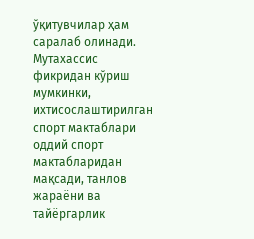ўқитувчилар ҳам саралаб олинади.
Мутахассис фикридан кўриш мумкинки, ихтисослаштирилган спорт мактаблари оддий спорт мактабларидан мақсади, танлов жараёни ва тайёргарлик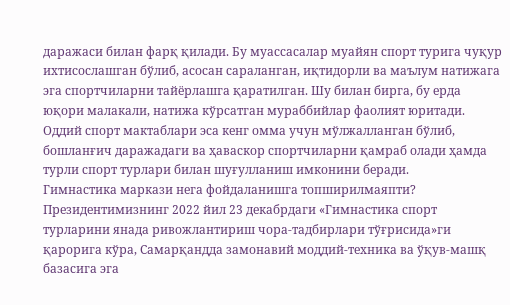даражаси билан фарқ қилади. Бу муассасалар муайян спорт турига чуқур ихтисослашган бўлиб, асосан сараланган, иқтидорли ва маълум натижага эга спортчиларни тайёрлашга қаратилган. Шу билан бирга, бу ерда юқори малакали, натижа кўрсатган мураббийлар фаолият юритади. Оддий спорт мактаблари эса кенг омма учун мўлжалланган бўлиб, бошланғич даражадаги ва ҳаваскор спортчиларни қамраб олади ҳамда турли спорт турлари билан шуғулланиш имконини беради.
Гимнастика маркази нега фойдаланишга топширилмаяпти?
Президентимизнинг 2022 йил 23 декабрдаги «Гимнастика спорт турларини янада ривожлантириш чора-тадбирлари тўғрисида»ги қарорига кўра, Самарқандда замонавий моддий-техника ва ўқув-машқ базасига эга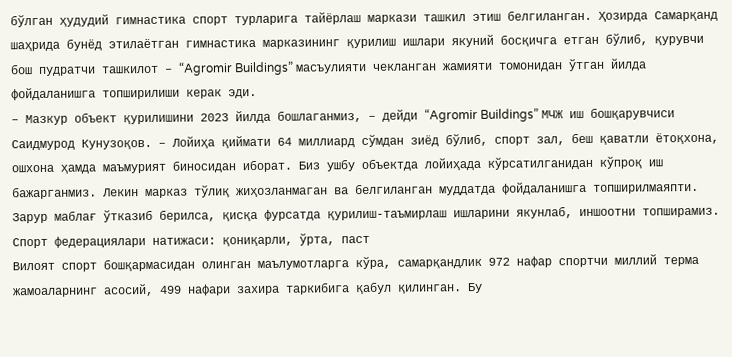бўлган ҳудудий гимнастика спорт турларига тайёрлаш маркази ташкил этиш белгиланган. Ҳозирда Самарқанд шаҳрида бунёд этилаётган гимнастика марказининг қурилиш ишлари якуний босқичга етган бўлиб, қурувчи бош пудратчи ташкилот – “Agromir Buildings” масъулияти чекланган жамияти томонидан ўтган йилда фойдаланишга топширилиши керак эди.
– Мазкур объект қурилишини 2023 йилда бошлаганмиз, – дейди “Agromir Buildings” МЧЖ иш бошқарувчиси Саидмурод Кунузоқов. – Лойиҳа қиймати 64 миллиард сўмдан зиёд бўлиб, спорт зал, беш қаватли ётоқхона, ошхона ҳамда маъмурият биносидан иборат. Биз ушбу объектда лойиҳада кўрсатилганидан кўпроқ иш бажарганмиз. Лекин марказ тўлиқ жиҳозланмаган ва белгиланган муддатда фойдаланишга топширилмаяпти. Зарур маблағ ўтказиб берилса, қисқа фурсатда қурилиш-таъмирлаш ишларини якунлаб, иншоотни топширамиз.
Спорт федерациялари натижаси: қониқарли, ўрта, паст
Вилоят спорт бошқармасидан олинган маълумотларга кўра, самарқандлик 972 нафар спортчи миллий терма жамоаларнинг асосий, 499 нафари захира таркибига қабул қилинган. Бу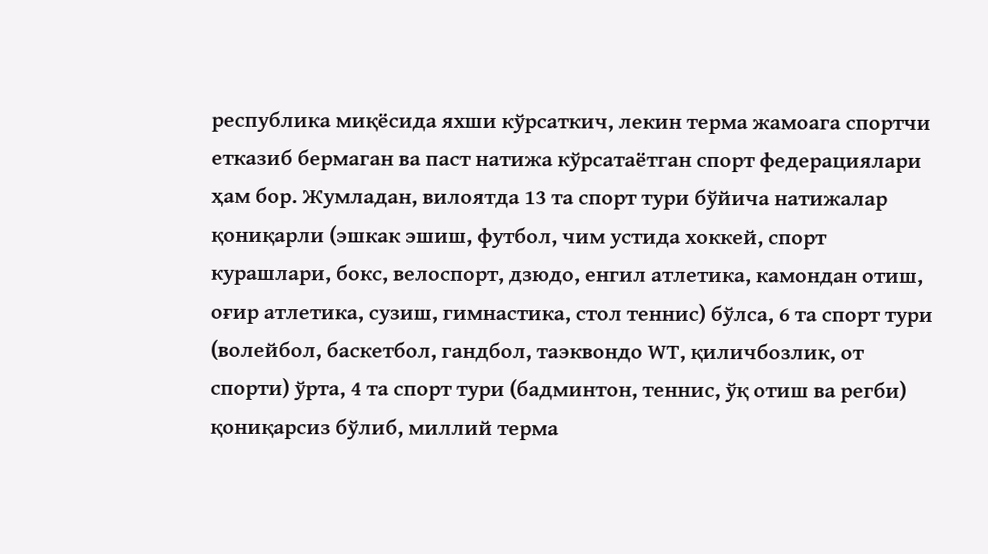республика миқёсида яхши кўрсаткич, лекин терма жамоага спортчи етказиб бермаган ва паст натижа кўрсатаётган спорт федерациялари ҳам бор. Жумладан, вилоятда 13 та спорт тури бўйича натижалар қониқарли (эшкак эшиш, футбол, чим устида хоккей, спорт курашлари, бокс, велоспорт, дзюдо, енгил атлетика, камондан отиш, оғир атлетика, сузиш, гимнастика, стол теннис) бўлса, 6 та спорт тури (волейбол, баскетбол, гандбол, таэквондо WТ, қиличбозлик, от спорти) ўрта, 4 та спорт тури (бадминтон, теннис, ўқ отиш ва регби) қониқарсиз бўлиб, миллий терма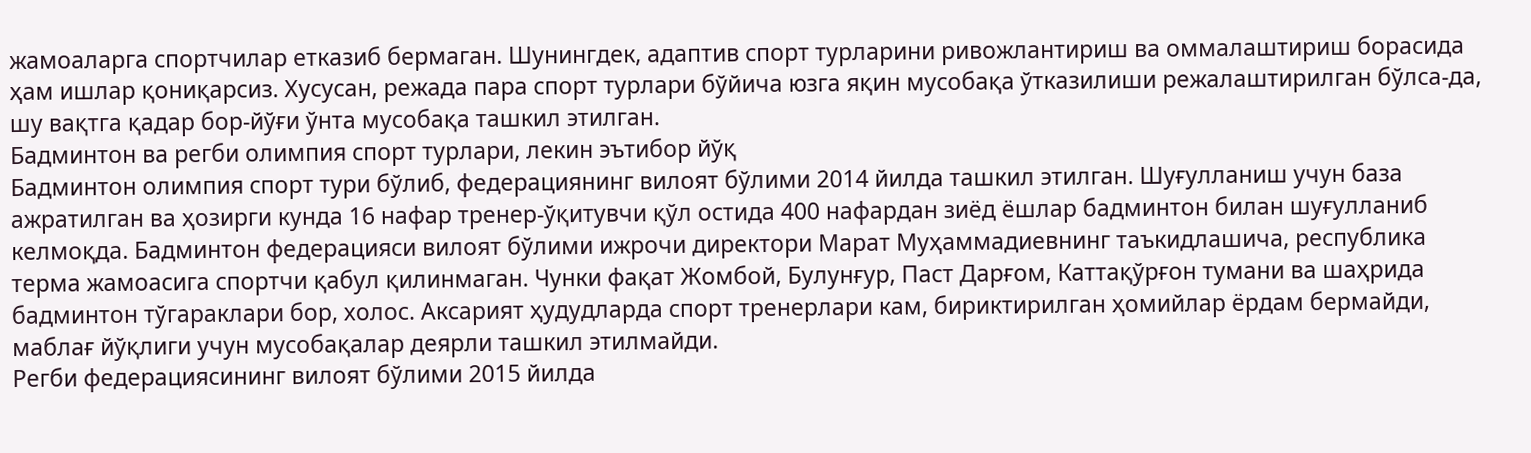жамоаларга спортчилар етказиб бермаган. Шунингдек, адаптив спорт турларини ривожлантириш ва оммалаштириш борасида ҳам ишлар қониқарсиз. Хусусан, режада пара спорт турлари бўйича юзга яқин мусобақа ўтказилиши режалаштирилган бўлса-да, шу вақтга қадар бор-йўғи ўнта мусобақа ташкил этилган.
Бадминтон ва регби олимпия спорт турлари, лекин эътибор йўқ
Бадминтон олимпия спорт тури бўлиб, федерациянинг вилоят бўлими 2014 йилда ташкил этилган. Шуғулланиш учун база ажратилган ва ҳозирги кунда 16 нафар тренер-ўқитувчи қўл остида 400 нафардан зиёд ёшлар бадминтон билан шуғулланиб келмоқда. Бадминтон федерацияси вилоят бўлими ижрочи директори Марат Муҳаммадиевнинг таъкидлашича, республика терма жамоасига спортчи қабул қилинмаган. Чунки фақат Жомбой, Булунғур, Паст Дарғом, Каттақўрғон тумани ва шаҳрида бадминтон тўгараклари бор, холос. Аксарият ҳудудларда спорт тренерлари кам, бириктирилган ҳомийлар ёрдам бермайди, маблағ йўқлиги учун мусобақалар деярли ташкил этилмайди.
Регби федерациясининг вилоят бўлими 2015 йилда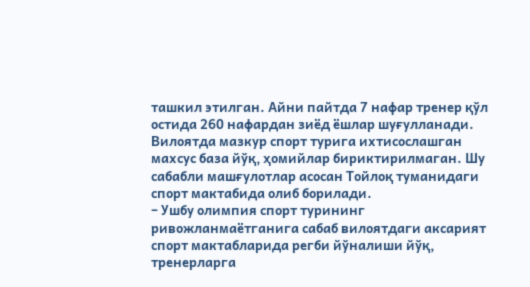ташкил этилган. Айни пайтда 7 нафар тренер қўл остида 260 нафардан зиёд ёшлар шуғулланади. Вилоятда мазкур спорт турига ихтисослашган махсус база йўқ, ҳомийлар бириктирилмаган. Шу сабабли машғулотлар асосан Тойлоқ туманидаги спорт мактабида олиб борилади.
– Ушбу олимпия спорт турининг ривожланмаётганига сабаб вилоятдаги аксарият спорт мактабларида регби йўналиши йўқ, тренерларга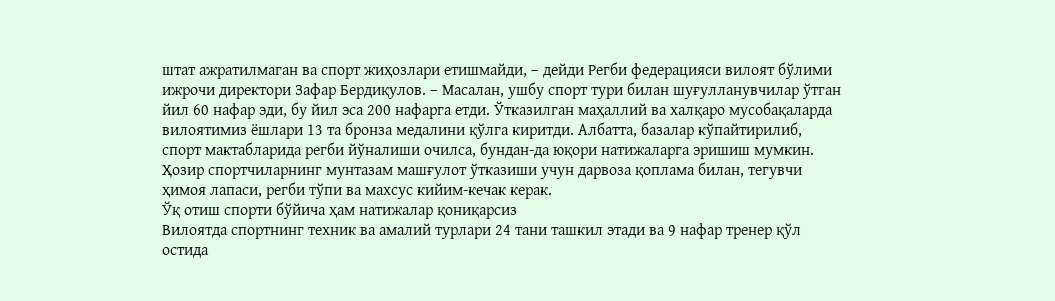штат ажратилмаган ва спорт жиҳозлари етишмайди, – дейди Регби федерацияси вилоят бўлими ижрочи директори Зафар Бердиқулов. – Масалан, ушбу спорт тури билан шуғулланувчилар ўтган йил 60 нафар эди, бу йил эса 200 нафарга етди. Ўтказилган маҳаллий ва халқаро мусобақаларда вилоятимиз ёшлари 13 та бронза медалини қўлга киритди. Албатта, базалар кўпайтирилиб, спорт мактабларида регби йўналиши очилса, бундан-да юқори натижаларга эришиш мумкин. Ҳозир спортчиларнинг мунтазам машғулот ўтказиши учун дарвоза қоплама билан, тегувчи ҳимоя лапаси, регби тўпи ва махсус кийим-кечак керак.
Ўқ отиш спорти бўйича ҳам натижалар қониқарсиз
Вилоятда спортнинг техник ва амалий турлари 24 тани ташкил этади ва 9 нафар тренер қўл остида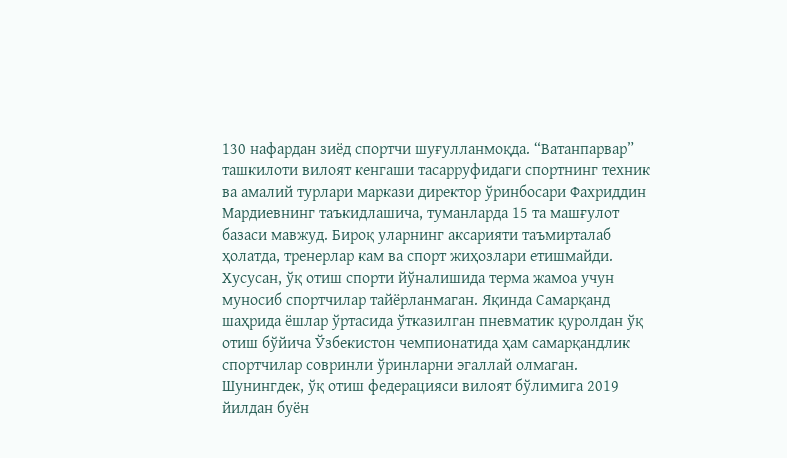130 нафардан зиёд спортчи шуғулланмоқда. “Ватанпарвар” ташкилоти вилоят кенгаши тасарруфидаги спортнинг техник ва амалий турлари маркази директор ўринбосари Фахриддин Мардиевнинг таъкидлашича, туманларда 15 та машғулот базаси мавжуд. Бироқ уларнинг аксарияти таъмирталаб ҳолатда, тренерлар кам ва спорт жиҳозлари етишмайди. Хусусан, ўқ отиш спорти йўналишида терма жамоа учун муносиб спортчилар тайёрланмаган. Яқинда Самарқанд шаҳрида ёшлар ўртасида ўтказилган пневматик қуролдан ўқ отиш бўйича Ўзбекистон чемпионатида ҳам самарқандлик спортчилар совринли ўринларни эгаллай олмаган. Шунингдек, ўқ отиш федерацияси вилоят бўлимига 2019 йилдан буён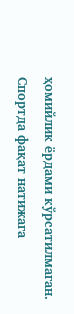ҳомийлик ёрдами кўрсатилмаган.
Спортда фақат натижага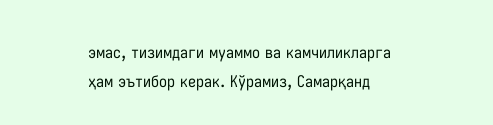эмас, тизимдаги муаммо ва камчиликларга ҳам эътибор керак. Кўрамиз, Самарқанд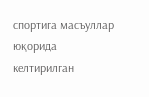спортига масъуллар юқорида келтирилган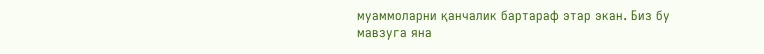муаммоларни қанчалик бартараф этар экан. Биз бу мавзуга яна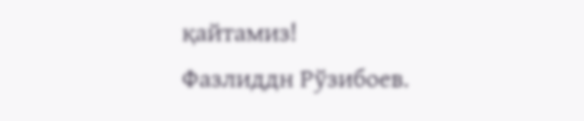қайтамиз!
Фазлиддн Рўзибоев.